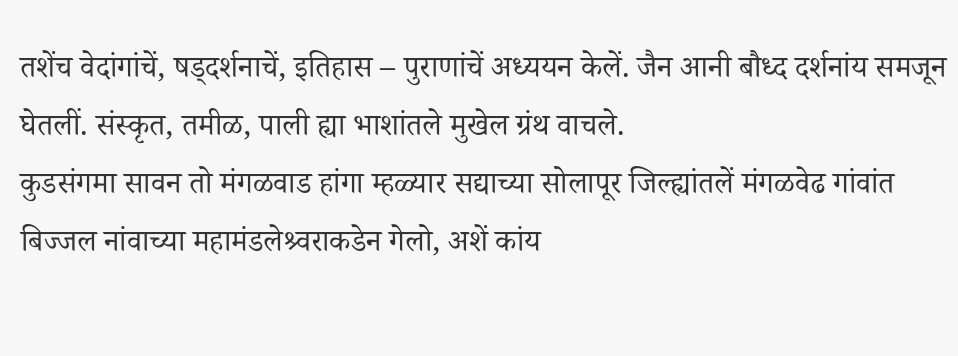तशेंच वेदांगांचें, षड्दर्शनाचें, इतिहास – पुराणांचें अध्ययन केलें. जैन आनी बौध्द दर्शनांय समजून घेतलीं. संस्कृत, तमीळ, पाली ह्या भाशांतले मुखेल ग्रंथ वाचले.
कुडसंगमा सावन तो मंगळवाड हांगा म्हळ्यार सद्याच्या सोलापूर जिल्ह्यांतलें मंगळवेढ गांवांत बिज्जल नांवाच्या महामंडलेश्र्वराकडेन गेलो, अशें कांय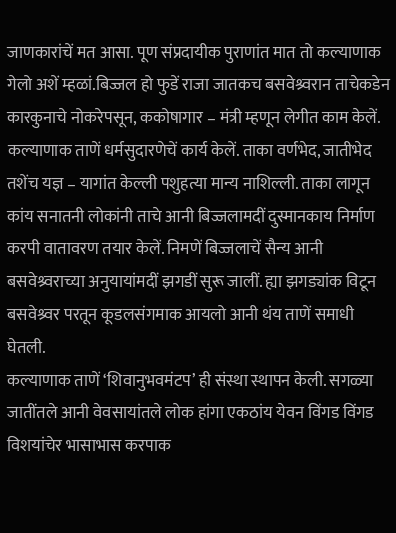जाणकारांचें मत आसा. पूण संप्रदायीक पुराणांत मात तो कल्याणाक गेलो अशें म्हळां.बिज्जल हो फुडें राजा जातकच बसवेश्र्वरान ताचेकडेन कारकुनाचे नोकरेपसून, ककोषागार – मंत्री म्हणून लेगीत काम केलें. कल्याणाक ताणें धर्मसुदारणेचें कार्य केलें. ताका वर्णभेद, जातीभेद तशेंच यज्ञ – यागांत केल्ली पशुहत्या मान्य नाशिल्ली. ताका लागून कांय सनातनी लोकांनी ताचे आनी बिज्जलामदीं दुस्मानकाय निर्माण करपी वातावरण तयार केलें. निमणें बिज्जलाचें सैन्य आनी बसवेश्र्वराच्या अनुयायांमदीं झगडीं सुरू जालीं. ह्या झगड्यांक विटून बसवेश्र्वर परतून कूडलसंगमाक आयलो आनी थंय ताणें समाधी घेतली.
कल्याणाक ताणें ‘शिवानुभवमंटप’ ही संस्था स्थापन केली. सगळ्या जातींतले आनी वेवसायांतले लोक हांगा एकठांय येवन विंगड विंगड विशयांचेर भासाभास करपाक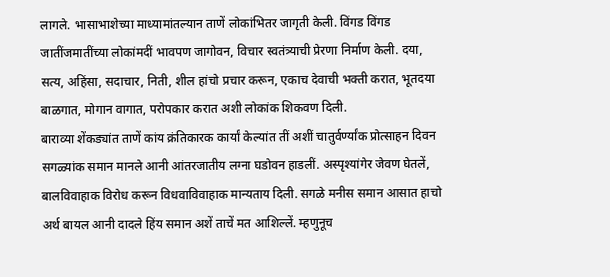लागले. भासाभाशेच्या माध्यामांतल्यान ताणें लोकांभितर जागृती केली. विंगड विंगड जातींजमातींच्या लोकांमदीं भावपण जागोवन, विचार स्वतंत्र्याची प्रेरणा निर्माण केली. दया, सत्य, अहिंसा, सदाचार, निती, शील हांचो प्रचार करून, एकाच देवाची भक्ती करात, भूतदया बाळगात, मोगान वागात, परोपकार करात अशी लोकांक शिकवण दिली.
बाराव्या शेंकड्यांत ताणें कांय क्रंतिकारक कार्यां केल्यांत तीं अशीं चातुर्वर्ण्यांक प्रोत्साहन दिवन सगळ्यांक समान मानले आनी आंतरजातीय लग्ना घडोवन हाडलीं. अस्पृश्यांगेर जेवण घेतलें, बालविवाहाक विरोध करून विधवाविवाहाक मान्यताय दिली. सगळे मनीस समान आसात हाचो अर्थ बायल आनी दादले हिंय समान अशें ताचें मत आशिल्लें. म्हणुनूच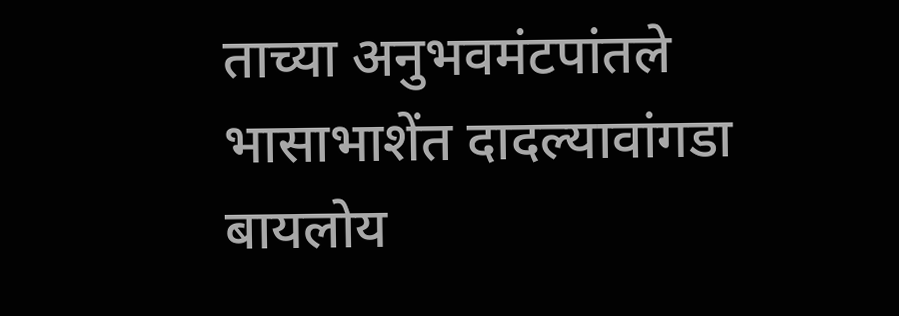ताच्या अनुभवमंटपांतले भासाभाशेंत दादल्यावांगडा बायलोय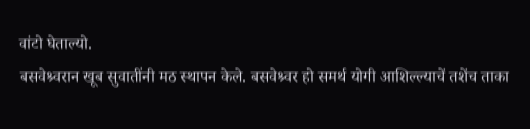वांटो घेताल्यो.
बसवेश्र्वरान खूब सुवातींनी मठ स्थापन केले. बसवेश्र्वर हो समर्थ योगी आशिल्ल्याचें तशेंच ताका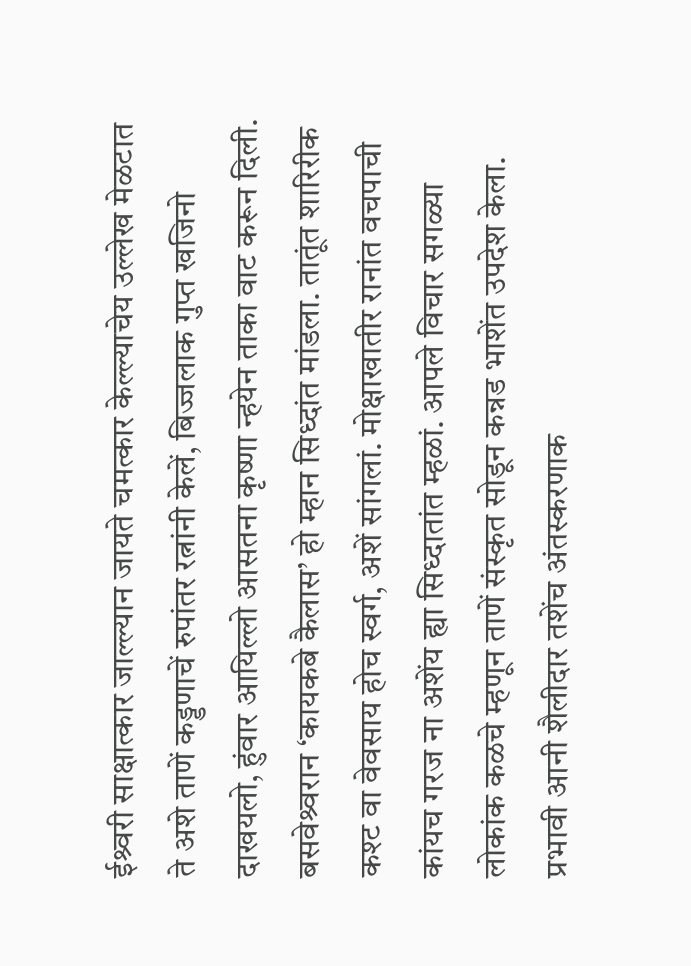ईश्र्वरी साक्षात्कार जाल्ल्यान जायते चमत्कार केल्ल्याचेय उल्लेख मेळटात ते अशे ताणें कड्डणाचें रुपांतर रत्नांनी केलें, बिज्जलाक गुप्त खजिनो दाखयलो, हुंवार आयिल्लो आसतना कृष्णा न्हयेन ताका वाट करून दिली.
बसवेश्र्वरान ‘कायकबे कैलास’ हो म्हान सिध्दांत मांडला. तातूंत शारिरीक कश्ट वा वेवसाय होच स्वर्ग, अशें सांगलां. मोक्षाखातीर रानांत वचपाची कांयच गरज ना अशेंय ह्या सिध्दातांत म्हळां. आपले विचार सगळ्या लोकांक कळचे म्हणून ताणें संस्कृत सोडून कन्नड भाशेंत उपदेश केला. प्रभावी आनी शैलीदार तशेंच अंतस्करणाक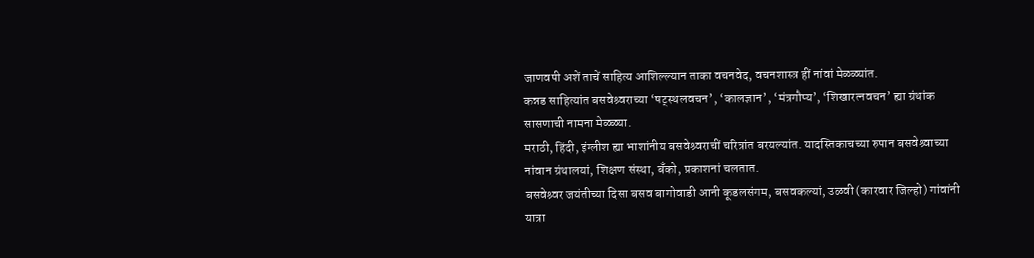जाणवपी अशें ताचें साहित्य आशिल्ल्यान ताका वचनवेद, वचनशास्त्र हीं नांवां मेळ्ळ्यांत.
कन्नड साहित्यांत बसवेश्र्वराच्या ‘षट्स्थलवचन’, ‘कालज्ञान’, ‘मंत्रगौप्य’, ‘शिखारत्नवचन’ ह्या ग्रंथांक सासणाची नामना मेळ्ळ्या.
मराठी, हिंदी, इंग्लीश ह्या भाशांनीय बसवेश्र्वराचीं चरित्रांत बरयल्यांत. यादस्तिकाचच्या रुपान बसवेश्र्वाच्या नांवान ग्रंथालयां, शिक्षण संस्था, बँको, प्रकाशनां चलतात.
बसवेश्र्वर जयंतीच्या दिसा बसव बागोवाडी आनी कूडलसंगम, बसवकल्यां, उळवी (कारवार जिल्हो) गांवांनी यात्रा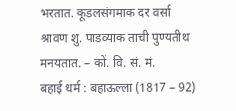भरतात. कूडलसंगमाक दर वर्सा श्रावण शु. पाडव्याक ताची पुण्यतीथ मनयतात. – कों. वि. सं. मं.
बहाई धर्म : बहाऊल्ला (1817 – 92)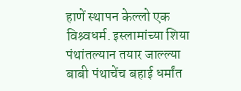हाणें स्थापन केल्लो एक विश्र्वधर्म. इस्लामांच्या शिया पंथांतल्यान तयार जाल्ल्या बाबी पंथाचेंच बहाई धर्मांत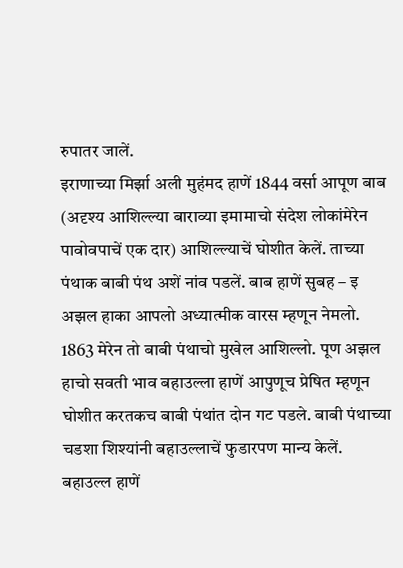रुपातर जालें.
इराणाच्या मिर्झा अली मुहंमद हाणें 1844 वर्सा आपूण बाब (अदृश्य आशिल्ल्या बाराव्या इमामाचो संदेश लोकांमेरेन पावोवपाचें एक दार) आशिल्ल्याचें घोशीत केलें. ताच्या पंथाक बाबी पंथ अशें नांव पडलें. बाब हाणें सुबह – इ अझल हाका आपलो अध्यात्मीक वारस म्हणून नेमलो. 1863 मेरेन तो बाबी पंथाचो मुखेल आशिल्लो. पूण अझल हाचो सवती भाव बहाउल्ला हाणें आपुणूच प्रेषित म्हणून घोशीत करतकच बाबी पंथांत दोन गट पडले. बाबी पंथाच्या चडशा शिश्यांनी बहाउल्लाचें फुडारपण मान्य केलें. बहाउल्ल हाणें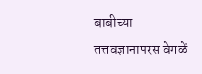बाबीच्या तत्तवज्ञानापरस वेगळें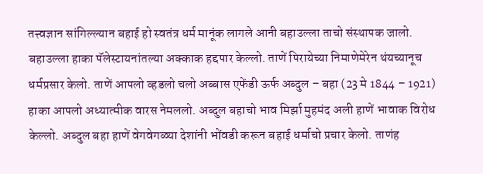तत्त्वज्ञान सांगिल्ल्यान बहाई हो स्वतंत्र धर्म मानूंक लागले आनी बहाउल्ला ताचो संस्थापक जालो.
बहाउल्ला हाका पॅलेस्टायनांतल्या अक्काक हद्दपार केल्लो. ताणें पिरायेच्या निमाणेमेरेन थंयच्यानूच धर्मप्रसार केलो. ताणें आपलो व्हडलो चलो अब्बास एफेंडी ऊर्फ अब्दुल – बहा (23 मे 1844 – 1921) हाका आपलो अध्यात्मीक वारस नेमललो. अब्दुल बहाचो भाव मिर्झा मुहमंद अली हाणें भावाक विरोध केल्लो. अब्दुल बहा हाणें वेगवेगळ्या देशांनी भोंवडी करून बहाई धर्माचो प्रचार केलो. ताणंह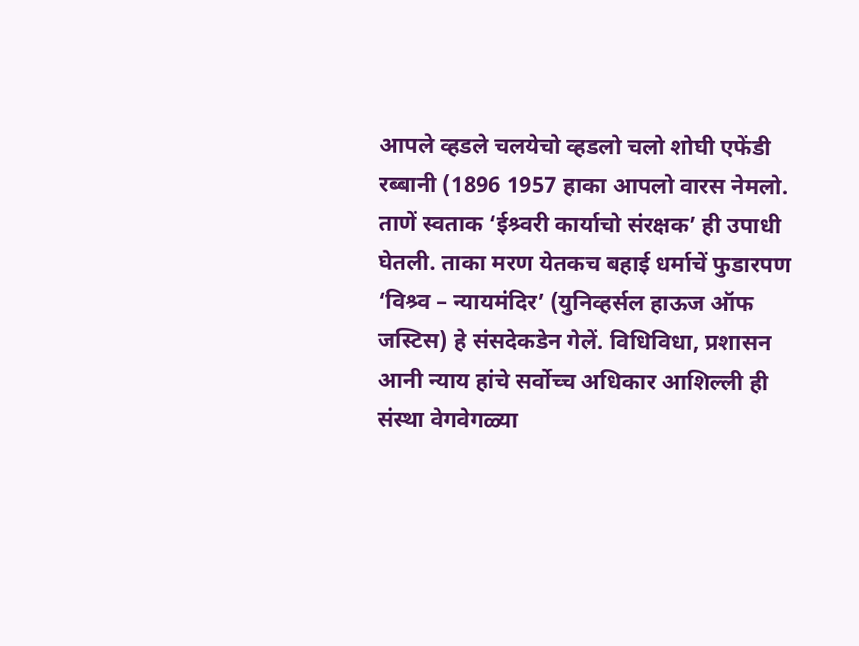आपले व्हडले चलयेचो व्हडलो चलो शोघी एफेंडी रब्बानी (1896 1957 हाका आपलो वारस नेमलो. ताणें स्वताक ‘ईश्र्वरी कार्याचो संरक्षक’ ही उपाधी घेतली. ताका मरण येतकच बहाई धर्माचें फुडारपण ‘विश्र्व – न्यायमंदिर’ (युनिव्हर्सल हाऊज ऑफ जस्टिस) हे संसदेकडेन गेलें. विधिविधा, प्रशासन आनी न्याय हांचे सर्वोच्च अधिकार आशिल्ली ही संस्था वेगवेगळ्या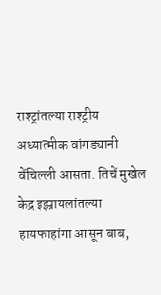राश्ट्रांतल्या राश्ट्रीय अध्यात्मीक वांगड्यानी वेंचिल्ली आसता. तिचें मुखेल केद्र इझ्रायलांतल्या हायफाहांगा आसून बाब,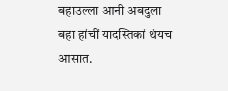बहाउल्ला आनी अबदुला बहा हांचीं यादस्तिकां थंयच आसात.